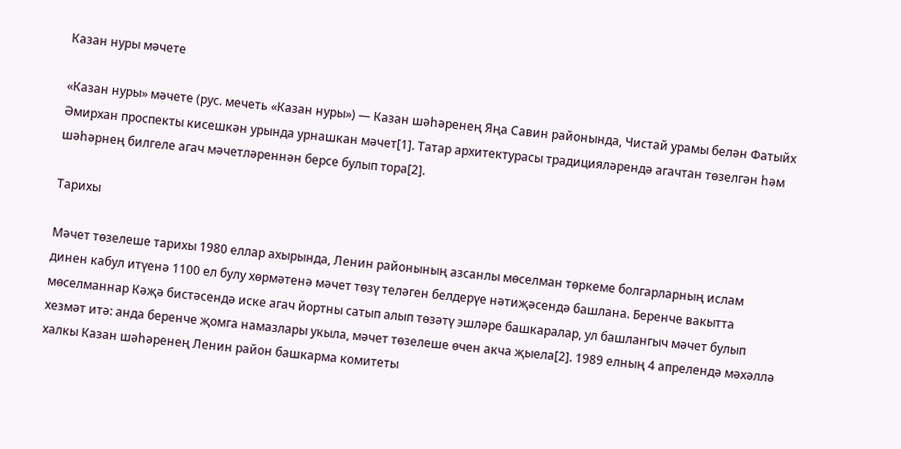Казан нуры мәчете

«Казан нуры» мәчете (рус. мечеть «Казан нуры») — Казан шәһәренең Яңа Савин районында, Чистай урамы белән Фатыйх Әмирхан проспекты кисешкән урында урнашкан мәчет[1]. Татар архитектурасы традицияләрендә агачтан төзелгән һәм шәһәрнең билгеле агач мәчетләреннән берсе булып тора[2].

Тарихы

Мәчет төзелеше тарихы 1980 еллар ахырында, Ленин районының азсанлы мөселман төркеме болгарларның ислам динен кабул итүенә 1100 ел булу хөрмәтенә мәчет төзү теләген белдерүе нәтиҗәсендә башлана. Беренче вакытта мөселманнар Кәҗә бистәсендә иске агач йортны сатып алып төзәтү эшләре башкаралар, ул башлангыч мәчет булып хезмәт итә: анда беренче җомга намазлары укыла, мәчет төзелеше өчен акча җыела[2]. 1989 елның 4 апрелендә мәхәллә халкы Казан шәһәренең Ленин район башкарма комитеты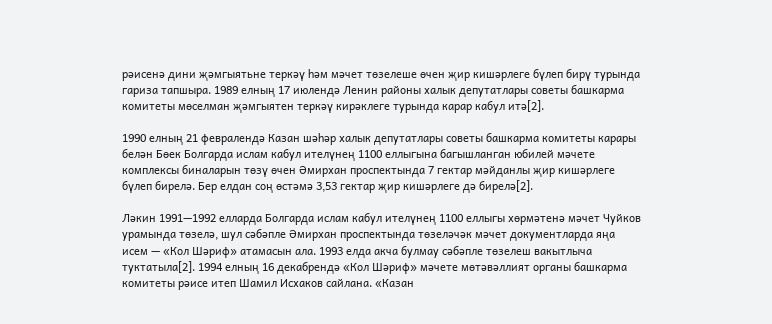рәисенә дини җәмгыятьне теркәү һәм мәчет төзелеше өчен җир кишәрлеге бүлеп бирү турында гариза тапшыра. 1989 елның 17 июлендә Ленин районы халык депутатлары советы башкарма комитеты мөселман җәмгыятен теркәү кирәклеге турында карар кабул итә[2].

1990 елның 21 февралендә Казан шәһәр халык депутатлары советы башкарма комитеты карары белән Бөек Болгарда ислам кабул ителүнең 1100 еллыгына багышланган юбилей мәчете комплексы биналарын төзү өчен Әмирхан проспектында 7 гектар мәйданлы җир кишәрлеге бүлеп бирелә. Бер елдан соң өстәмә 3,53 гектар җир кишәрлеге дә бирелә[2].

Ләкин 1991—1992 елларда Болгарда ислам кабул ителүнең 1100 еллыгы хөрмәтенә мәчет Чуйков урамында төзелә, шул сәбәпле Әмирхан проспектында төзеләчәк мәчет документларда яңа исем — «Кол Шәриф» атамасын ала. 1993 елда акча булмау сәбәпле төзелеш вакытлыча туктатыла[2]. 1994 елның 16 декабрендә «Кол Шәриф» мәчете мөтәвәллият органы башкарма комитеты рәисе итеп Шамил Исхаков сайлана. «Казан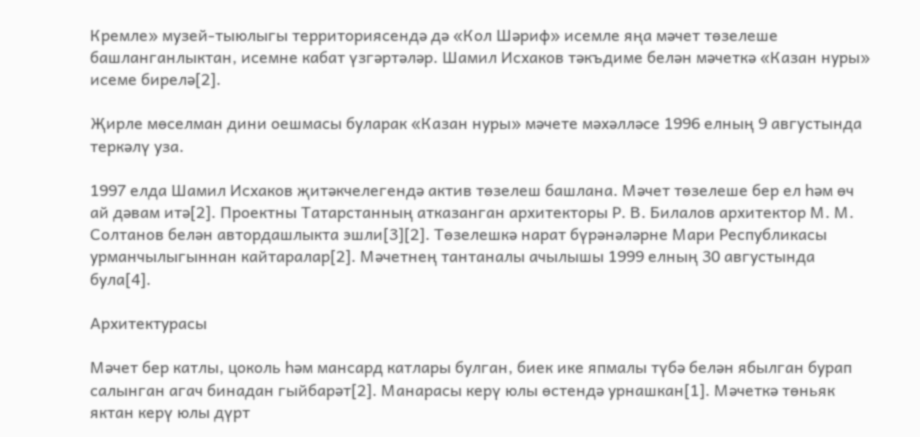Кремле» музей-тыюлыгы территориясендә дә «Кол Шәриф» исемле яңа мәчет төзелеше башланганлыктан, исемне кабат үзгәртәләр. Шамил Исхаков тәкъдиме белән мәчеткә «Казан нуры» исеме бирелә[2].

Җирле мөселман дини оешмасы буларак «Казан нуры» мәчете мәхәлләсе 1996 елның 9 августында теркәлү уза.

1997 елда Шамил Исхаков җитәкчелегендә актив төзелеш башлана. Мәчет төзелеше бер ел һәм өч ай дәвам итә[2]. Проектны Татарстанның атказанган архитекторы Р. В. Билалов архитектор М. М. Солтанов белән автордашлыкта эшли[3][2]. Төзелешкә нарат бүрәнәләрне Мари Республикасы урманчылыгыннан кайтаралар[2]. Мәчетнең тантаналы ачылышы 1999 елның 30 августында була[4].

Архитектурасы

Мәчет бер катлы, цоколь һәм мансард катлары булган, биек ике япмалы түбә белән ябылган бурап салынган агач бинадан гыйбарәт[2]. Манарасы керү юлы өстендә урнашкан[1]. Мәчеткә төньяк яктан керү юлы дүрт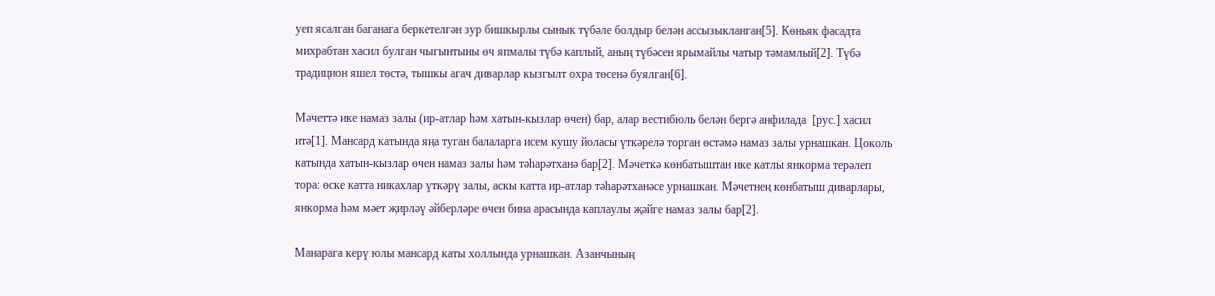уеп ясалган баганага беркетелгән зур бишкырлы сынык түбәле болдыр белән ассызыкланган[5]. Көньяк фасадта михрабтан хасил булган чыгынтыны өч япмалы түбә каплый, аның түбәсен ярымайлы чатыр тәмамлый[2]. Түбә традицион яшел төстә, тышкы агач диварлар кызгылт охра төсенә буялган[6].

Мәчеттә ике намаз залы (ир-атлар һәм хатын-кызлар өчен) бар, алар вестибюль белән бергә анфилада  [рус.] хасил итә[1]. Мансард катында яңа туган балаларга исем кушу йоласы үткәрелә торган өстәмә намаз залы урнашкан. Цоколь катында хатын-кызлар өчен намаз залы һәм тәһарәтханә бар[2]. Мәчеткә көнбатыштан ике катлы янкорма терәлеп тора: өске катта никахлар үткәрү залы, аскы катта ир-атлар тәһарәтханәсе урнашкан. Мәчетнең көнбатыш диварлары, янкорма һәм мәет җирләү әйберләре өчен бина арасында каплаулы җәйге намаз залы бар[2].

Манарага керү юлы мансард каты холлында урнашкан. Азанчының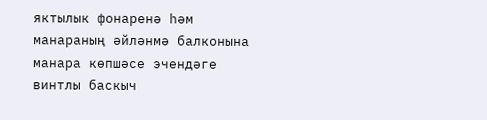яктылык фонаренә һәм манараның әйләнмә балконына манара көпшәсе эчендәге винтлы баскыч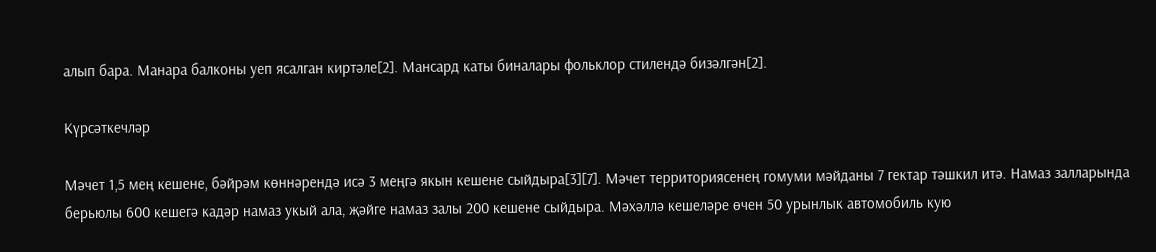алып бара. Манара балконы уеп ясалган киртәле[2]. Мансард каты биналары фольклор стилендә бизәлгән[2].

Күрсәткечләр

Мәчет 1,5 мең кешене, бәйрәм көннәрендә исә 3 меңгә якын кешене сыйдыра[3][7]. Мәчет территориясенең гомуми мәйданы 7 гектар тәшкил итә. Намаз залларында берьюлы 600 кешегә кадәр намаз укый ала, җәйге намаз залы 200 кешене сыйдыра. Мәхәллә кешеләре өчен 50 урынлык автомобиль кую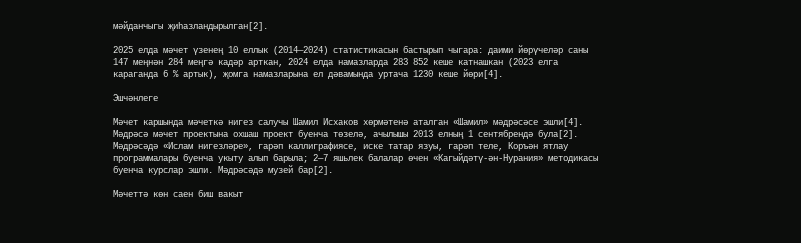мәйданчыгы җиһазландырылган[2].

2025 елда мәчет үзенең 10 еллык (2014—2024) статистикасын бастырып чыгара: даими йөрүчеләр саны 147 меңнән 284 меңгә кадәр арткан, 2024 елда намазларда 283 852 кеше катнашкан (2023 елга караганда 6 % артык), җомга намазларына ел дәвамында уртача 1230 кеше йөри[4].

Эшчәнлеге

Мәчет каршында мәчеткә нигез салучы Шамил Исхаков хөрмәтенә аталган «Шамил» мәдрәсәсе эшли[4]. Мәдрәсә мәчет проектына охшаш проект буенча төзелә, ачылышы 2013 елның 1 сентябрендә була[2]. Мәдрәсәдә «Ислам нигезләре», гарәп каллиграфиясе, иске татар язуы, гарәп теле, Коръән ятлау программалары буенча укыту алып барыла; 2—7 яшьлек балалар өчен «Кагыйдәтү-ән-Нурания» методикасы буенча курслар эшли. Мәдрәсәдә музей бар[2].

Мәчеттә көн саен биш вакыт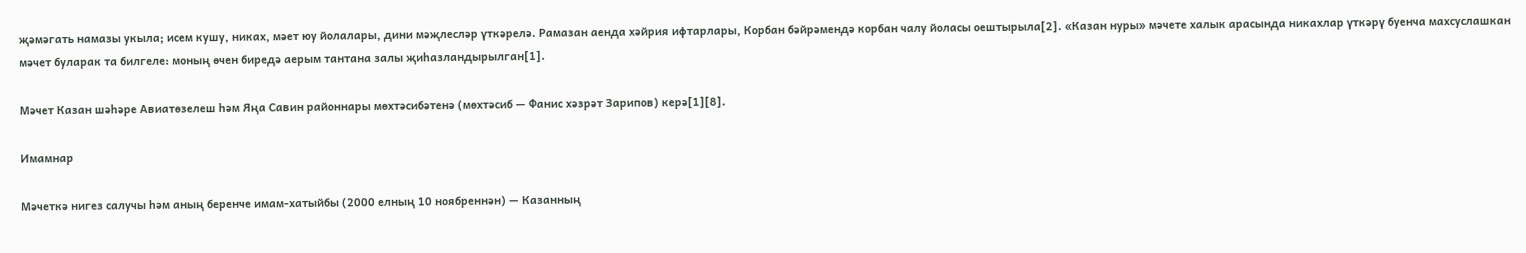җәмәгать намазы укыла; исем кушу, никах, мәет юу йолалары, дини мәҗлесләр үткәрелә. Рамазан аенда хәйрия ифтарлары, Корбан бәйрәмендә корбан чалу йоласы оештырыла[2]. «Казан нуры» мәчете халык арасында никахлар үткәрү буенча махсуслашкан мәчет буларак та билгеле: моның өчен биредә аерым тантана залы җиһазландырылган[1].

Мәчет Казан шәһәре Авиатөзелеш һәм Яңа Савин районнары мөхтәсибәтенә (мөхтәсиб — Фанис хәзрәт Зарипов) керә[1][8].

Имамнар

Мәчеткә нигез салучы һәм аның беренче имам-хатыйбы (2000 елның 10 ноябреннән) — Казанның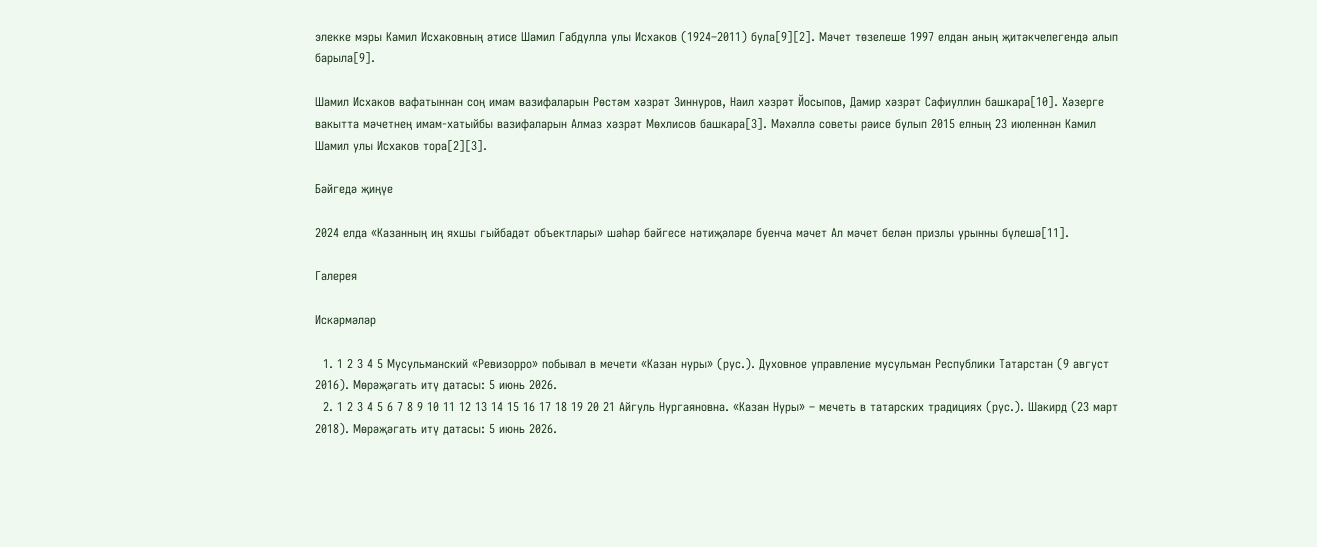элекке мэры Камил Исхаковның әтисе Шамил Габдулла улы Исхаков (1924–2011) була[9][2]. Мәчет төзелеше 1997 елдан аның җитәкчелегендә алып барыла[9].

Шамил Исхаков вафатыннан соң имам вазифаларын Рөстәм хәзрәт Зиннуров, Наил хәзрәт Йосыпов, Дамир хәзрәт Сафиуллин башкара[10]. Хәзерге вакытта мәчетнең имам-хатыйбы вазифаларын Алмаз хәзрәт Мөхлисов башкара[3]. Мәхәллә советы рәисе булып 2015 елның 23 июленнән Камил Шамил улы Исхаков тора[2][3].

Бәйгедә җиңүе

2024 елда «Казанның иң яхшы гыйбадәт объектлары» шәһәр бәйгесе нәтиҗәләре буенча мәчет Ал мәчет белән призлы урынны бүлешә[11].

Галерея

Искәрмәләр

  1. 1 2 3 4 5 Мусульманский «Ревизорро» побывал в мечети «Казан нуры» (рус.). Духовное управление мусульман Республики Татарстан (9 август 2016). Мөрәҗәгать итү датасы: 5 июнь 2026.
  2. 1 2 3 4 5 6 7 8 9 10 11 12 13 14 15 16 17 18 19 20 21 Айгуль Нургаяновна. «Казан Нуры» – мечеть в татарских традициях (рус.). Шакирд (23 март 2018). Мөрәҗәгать итү датасы: 5 июнь 2026.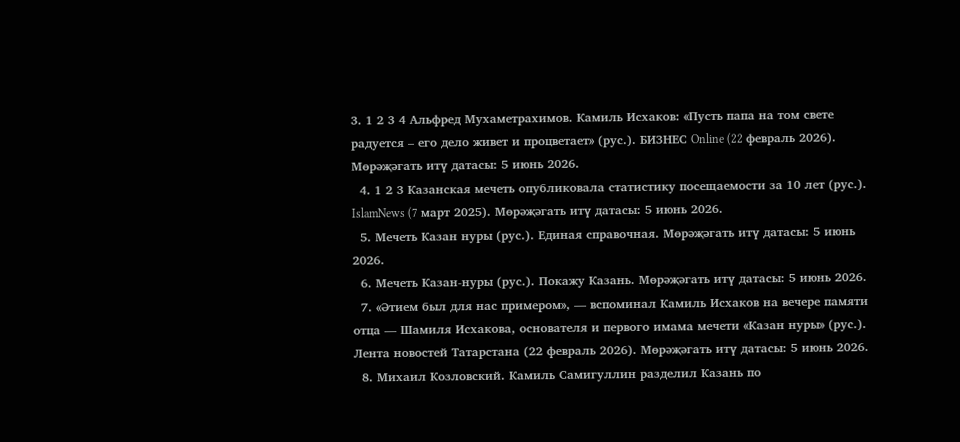3. 1 2 3 4 Альфред Мухаметрахимов. Камиль Исхаков: «Пусть папа на том свете радуется – его дело живет и процветает» (рус.). БИЗНЕС Online (22 февраль 2026). Мөрәҗәгать итү датасы: 5 июнь 2026.
  4. 1 2 3 Казанская мечеть опубликовала статистику посещаемости за 10 лет (рус.). IslamNews (7 март 2025). Мөрәҗәгать итү датасы: 5 июнь 2026.
  5. Мечеть Казан нуры (рус.). Единая справочная. Мөрәҗәгать итү датасы: 5 июнь 2026.
  6. Мечеть Казан-нуры (рус.). Покажу Казань. Мөрәҗәгать итү датасы: 5 июнь 2026.
  7. «Әтием был для нас примером», — вспоминал Камиль Исхаков на вечере памяти отца — Шамиля Исхакова, основателя и первого имама мечети «Казан нуры» (рус.). Лента новостей Татарстана (22 февраль 2026). Мөрәҗәгать итү датасы: 5 июнь 2026.
  8. Михаил Козловский. Камиль Самигуллин разделил Казань по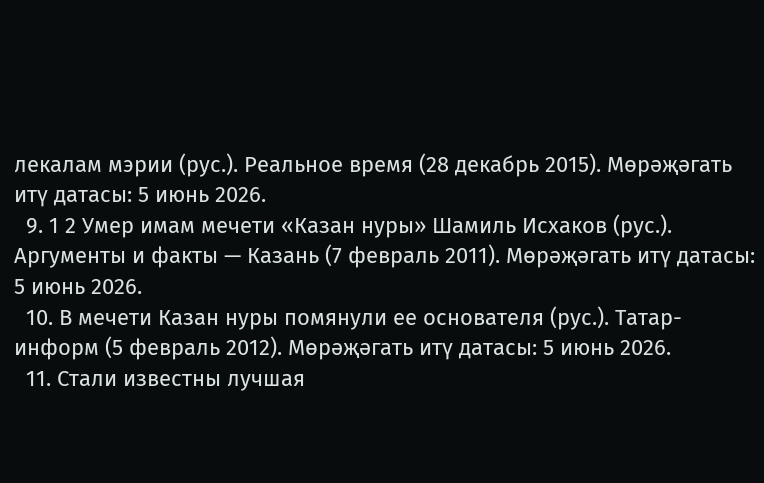лекалам мэрии (рус.). Реальное время (28 декабрь 2015). Мөрәҗәгать итү датасы: 5 июнь 2026.
  9. 1 2 Умер имам мечети «Казан нуры» Шамиль Исхаков (рус.). Аргументы и факты — Казань (7 февраль 2011). Мөрәҗәгать итү датасы: 5 июнь 2026.
  10. В мечети Казан нуры помянули ее основателя (рус.). Татар-информ (5 февраль 2012). Мөрәҗәгать итү датасы: 5 июнь 2026.
  11. Стали известны лучшая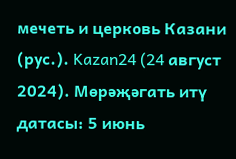мечеть и церковь Казани (рус.). Kazan24 (24 август 2024). Мөрәҗәгать итү датасы: 5 июнь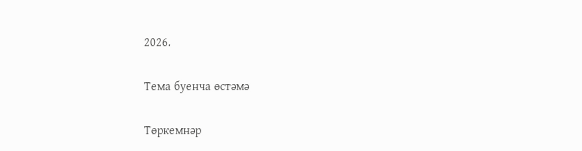2026.

Тема буенча өстәмә

Төркемнәр